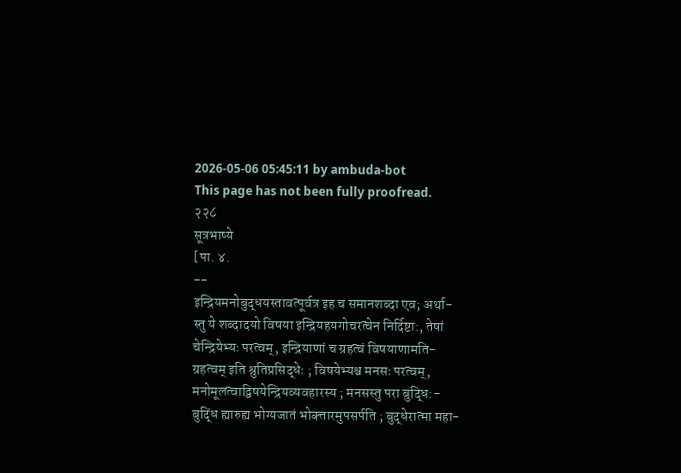2026-05-06 05:45:11 by ambuda-bot
This page has not been fully proofread.
२२८
सूत्रभाष्ये
[पा. ४.
--
इन्द्रियमनोबुद्धयस्तावत्पूर्वत्र इह च समानशब्दा एव; अर्था-
स्तु ये शब्दादयो विषया इन्द्रियहयगोचरत्वेन निर्दिष्टा:, तेषां
चेन्द्रियेभ्यः परत्वम्, इन्द्रियाणां च ग्रहत्वं विषयाणामति-
ग्रहत्वम् इति श्रुतिप्रसिद्धेः ; विषयेभ्यश्च मनसः परत्वम्,
मनोमूलत्वाद्विषयेन्द्रियव्यवहारस्य ; मनसस्तु परा बुद्धि:-
बुद्धिं ह्यारुह्य भोग्यजातं भोक्त्तारमुपसर्पति ; बुद्धेरात्मा महा-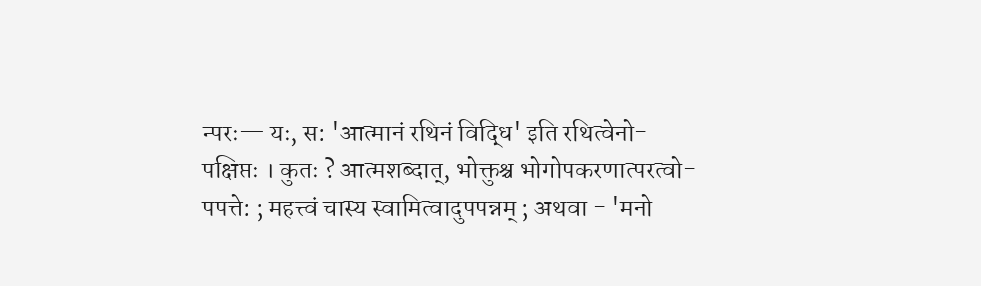न्परः— यः, स: 'आत्मानं रथिनं विद्धि' इति रथित्वेनो-
पक्षिप्तः । कुतः ? आत्मशब्दात्, भोक्तुश्च भोगोपकरणात्परत्वो-
पपत्ते: ; महत्त्वं चास्य स्वामित्वादुपपन्नम् ; अथवा - 'मनो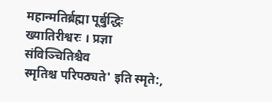महान्मतिर्ब्रह्मा पूर्बुद्धिः ख्यातिरीश्वरः । प्रज्ञा संविञ्चितिश्चैव
स्मृतिश्च परिपठ्यते' इति स्मृते:,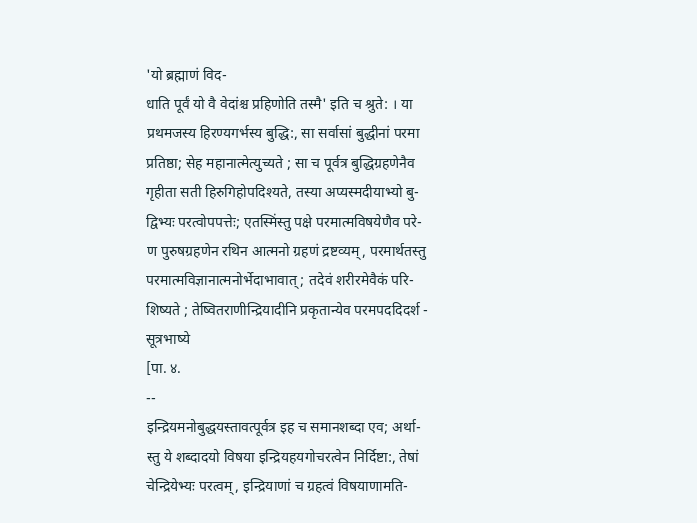'यो ब्रह्माणं विद-
धाति पूर्वं यो वै वेदांश्च प्रहिणोति तस्मै' इति च श्रुते: । या
प्रथमजस्य हिरण्यगर्भस्य बुद्धि:, सा सर्वासां बुद्धीनां परमा
प्रतिष्ठा; सेह महानात्मेत्युच्यते ; सा च पूर्वत्र बुद्धिग्रहणेनैव
गृहीता सती हिरुगिहोपदिश्यते, तस्या अप्यस्मदीयाभ्यो बु-
द्विभ्यः परत्वोपपत्तेः; एतस्मिंस्तु पक्षे परमात्मविषयेणैव परे-
ण पुरुषग्रहणेन रथिन आत्मनो ग्रहणं द्रष्टव्यम्, परमार्थतस्तु
परमात्मविज्ञानात्मनोर्भेदाभावात् ; तदेवं शरीरमेवैकं परि-
शिष्यते ; तेष्वितराणीन्द्रियादीनि प्रकृतान्येव परमपददिदर्श -
सूत्रभाष्ये
[पा. ४.
--
इन्द्रियमनोबुद्धयस्तावत्पूर्वत्र इह च समानशब्दा एव; अर्था-
स्तु ये शब्दादयो विषया इन्द्रियहयगोचरत्वेन निर्दिष्टा:, तेषां
चेन्द्रियेभ्यः परत्वम्, इन्द्रियाणां च ग्रहत्वं विषयाणामति-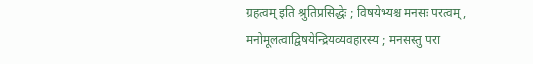ग्रहत्वम् इति श्रुतिप्रसिद्धेः ; विषयेभ्यश्च मनसः परत्वम्,
मनोमूलत्वाद्विषयेन्द्रियव्यवहारस्य ; मनसस्तु परा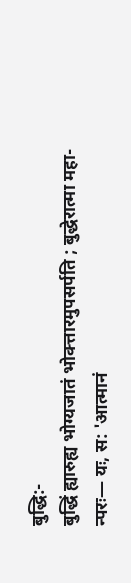बुद्धि:-
बुद्धिं ह्यारुह्य भोग्यजातं भोक्त्तारमुपसर्पति ; बुद्धेरात्मा महा-
न्परः— यः, स: 'आत्मानं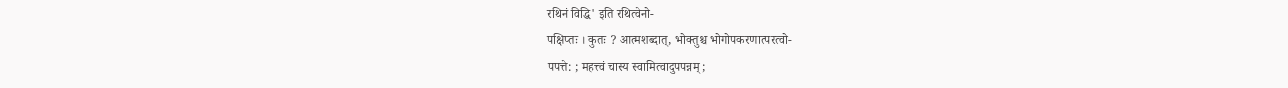रथिनं विद्धि' इति रथित्वेनो-
पक्षिप्तः । कुतः ? आत्मशब्दात्, भोक्तुश्च भोगोपकरणात्परत्वो-
पपत्ते: ; महत्त्वं चास्य स्वामित्वादुपपन्नम् ;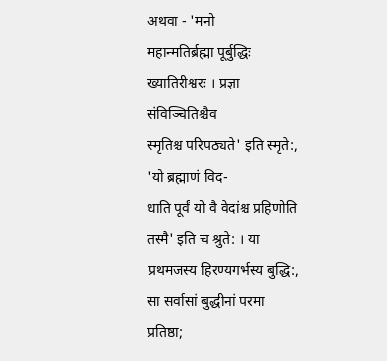अथवा - 'मनो
महान्मतिर्ब्रह्मा पूर्बुद्धिः ख्यातिरीश्वरः । प्रज्ञा संविञ्चितिश्चैव
स्मृतिश्च परिपठ्यते' इति स्मृते:, 'यो ब्रह्माणं विद-
धाति पूर्वं यो वै वेदांश्च प्रहिणोति तस्मै' इति च श्रुते: । या
प्रथमजस्य हिरण्यगर्भस्य बुद्धि:, सा सर्वासां बुद्धीनां परमा
प्रतिष्ठा;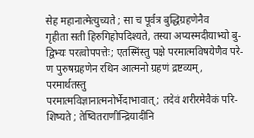सेह महानात्मेत्युच्यते ; सा च पूर्वत्र बुद्धिग्रहणेनैव
गृहीता सती हिरुगिहोपदिश्यते, तस्या अप्यस्मदीयाभ्यो बु-
द्विभ्यः परत्वोपपत्तेः; एतस्मिंस्तु पक्षे परमात्मविषयेणैव परे-
ण पुरुषग्रहणेन रथिन आत्मनो ग्रहणं द्रष्टव्यम्, परमार्थतस्तु
परमात्मविज्ञानात्मनोर्भेदाभावात् ; तदेवं शरीरमेवैकं परि-
शिष्यते ; तेष्वितराणीन्द्रियादीनि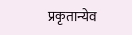प्रकृतान्येव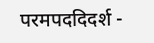परमपददिदर्श -